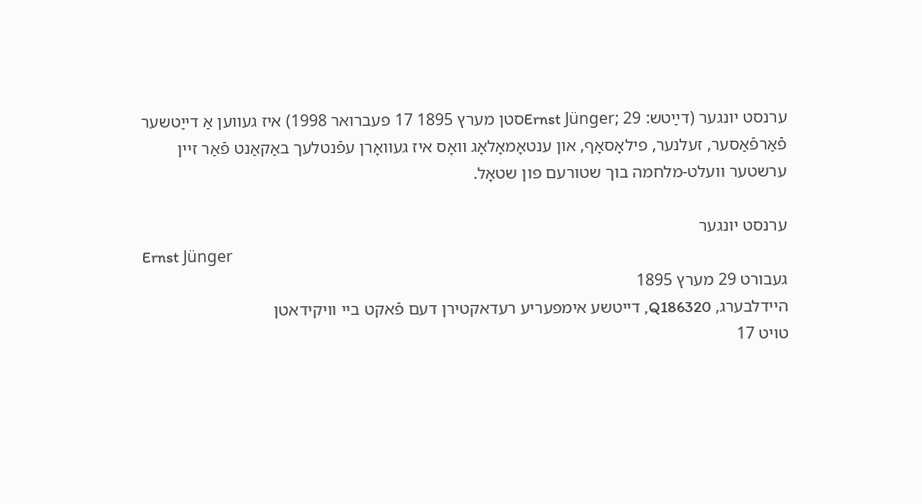ערנסט יונגער (דײַטש: Ernst Jünger; 29סטן מערץ 1895 17 פעברואר 1998) איז געווען אַ דייַטשער פֿאַרפֿאַסער, זעלנער, פילאָסאָף, און ענטאָמאָלאָג וואָס איז געוואָרן עפֿנטלעך באַקאַנט פֿאַר זיין ערשטער וועלט-מלחמה בוך שטורעם פון שטאָל.

ערנסט יונגער
Ernst Jünger
געבורט 29 מערץ 1895
היידלבערג, Q186320, דייטשע אימפעריע רעדאקטירן דעם פֿאקט ביי וויקידאטן
טויט 17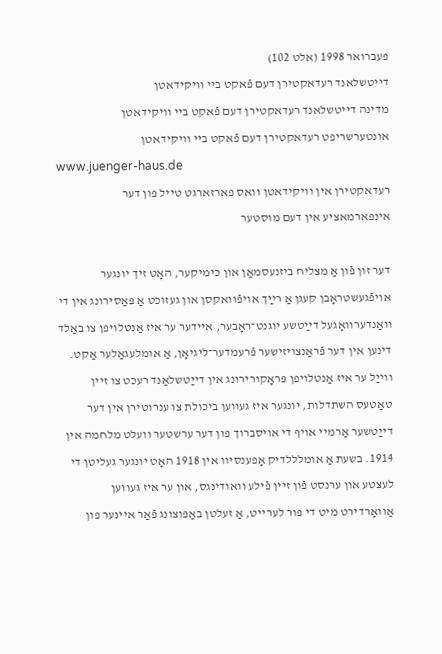פעברואר 1998 (אלט 102)
דייטשלאנד רעדאקטירן דעם פֿאקט ביי וויקידאטן
מדינה דייטשלאנד רעדאקטירן דעם פֿאקט ביי וויקידאטן
אונטערשריפט רעדאקטירן דעם פֿאקט ביי וויקידאטן
www.juenger-haus.de
רעדאקטירן אין וויקידאטן וואס פארזארגט טייל פון דער אינפארמאציע אין דעם מוסטער

דער זון פֿון אַ מצליח ביזנעסמאַן און כימיקער, האָט זיך יונגער אויפֿגעשטראָבן קעגן אַ רײַך אויפֿוואקסן און געזוכט אַ פּאַסירונג אין די וואַנדערוואָגעל דײַטשע יוגנט־ראָבער, איידער ער איז אַנטלויפן צו באַלד דינען אין דער פֿראַנצויזישער פֿרעמדער־ליגיאָן, אַ אומלעגאַלער אַקט. ווייַל ער איז אַנטלויפן פּראָקורירונג אין דייַטשלאַנד רעכט צו זיין טאַטעס השתדלות, יונגער איז געווען ביכולת צו ענרוטירן אין דער דייַטשער אַרמיי אויף די אויסברוך פון דער ערשטער וועלט מלחמה אין 1914. בשעת אַ אומלללדיק אָפענסיוו אין 1918 האָט יונגער געליטן די לעצטע און ערנסט פֿון זיין פֿילע וואודינגס, און ער איז געווען אַוואָרדירט מיט די פור לערייט, אַ זעלטן באַפּוצונג פֿאַר איינער פון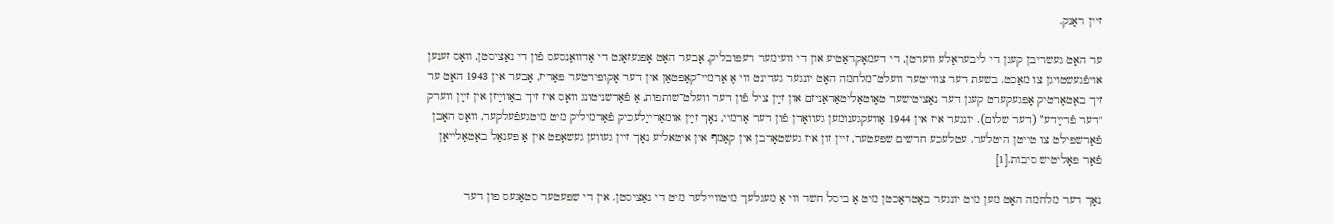זיין ראַנק.

ער האָט געשריבן קעגן די ליבעראַלע ווערטן, די דעמאָקראַטיע און די וועימער רעפּובליק, אָבער האָט אָפּגעזאָגט די אַדוואַנסעס פֿון די נאַציסטן, וואָס זענען אויפֿגעשטויגן צו מאַכט. בשעת דער צווייטער וועלט־מלחמה האָט יונגער געדינט ווי אַ אַרמיי־קאַפּטאַן אין דער אָקופּירטער פּאַריז, אָבער אין 1943 האָט ער זיך באַטאַרטיק אָפּגעקערט קעגן דער נאַציטישער טאָוטאַליטאַראַניזם און זײַן ציל פֿון דער וועלט־שותפות, אַ פֿאַרשניטונג וואָס איז זיך באַווײַזן אין זײַן ווערק "דער פֿרײַדע‟ (דער שלום). יונגער איז אין 1944 אַוועקגענומען געוואָרן פֿון דער אַרמיי, נאָך זײַן אומאַרייַלעכיק פֿאַרמיליק מיט מיטגעפֿעלקער, וואָס האָבן פֿאַרשפּילט צו טייטן היטלער. עטלעכע חדשים שפּעטער, זיין זון איז געשטאָרבן אין קאַמף אין איטאליע נאָך זיין געווען געשאַפט אין אַ פּענאַל באַטאַלייאָן פֿאַר פּאָליטיש סיבות.[1]

נאָך דער מלחמה האָט מען מיט יונגער באַטראַכטן מיט אַ ביסל חשד ווי אַ מעגלעך מיטוויילער מיט די נאַציסטן. אין די שפּעטער סטאַגעס פון דער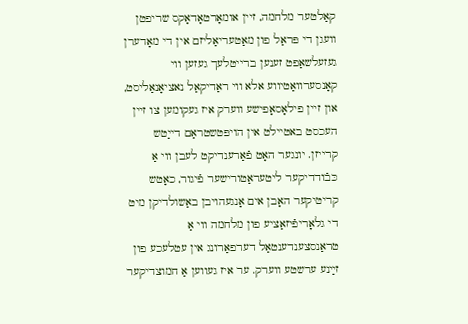קאַלטער מלחמה, זיין אומאָרטאָדאָקס שריפטן וועגן די פּראַל פון מאַטעריאַליזם אין די מאָדערן געזעלשאַפט זענען ברייטלעך געזען ווי קאָנסערוואַטיווע אלא ווי ראַדיקאַל נאציאָנאַליסט, און זיין פילאָסאָפישע ווערק איז געקומען צו זיין העכסט באטיילט אין הויפּטשטראַם דייַטש קרייזן. יונגער האָט פֿאַרענדיקט לעבן ווי אַ כּבֿודדיקער ליטעראַטורישער פֿיגור, כאָטש קריטיקער האָבן אים אָנגעהויבן באַשולדיקן מיט די גלאָריפֿיזאַציע פון מלחמה ווי אַ טראַנסצענדענטאַל דערפאַרונג אין עטלעכע פון זײַנע ערשטע ווערק. ער איז געווען אַ חמוצדיקער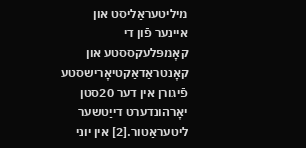מיליטעראַליסט און איינער פֿון די קאָמפּלעקססטע און קאָנטראַדאַקטיאָרישסטע פֿיגורן אין דער 20סטן יאָרהונדערט דייַטשער ליטעראַטור.[2] אין יוני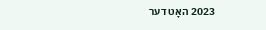2023 האָט דער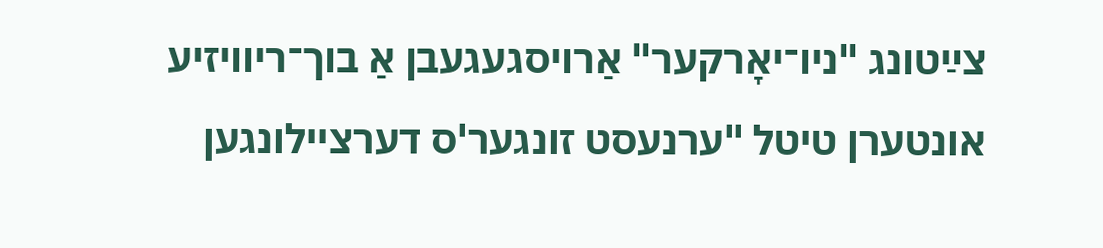צײַטונג "ניו־יאָרקער" אַרויסגעגעבן אַ בוך־ריוויזיע אונטערן טיטל "ערנעסט זונגער'ס דערציילונגען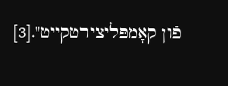פֿון קאָמפּליצירטקייט".[3]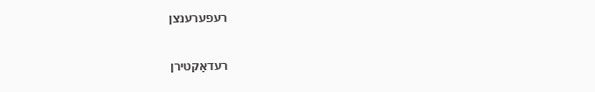רעפערענצן

רעדאַקטירן